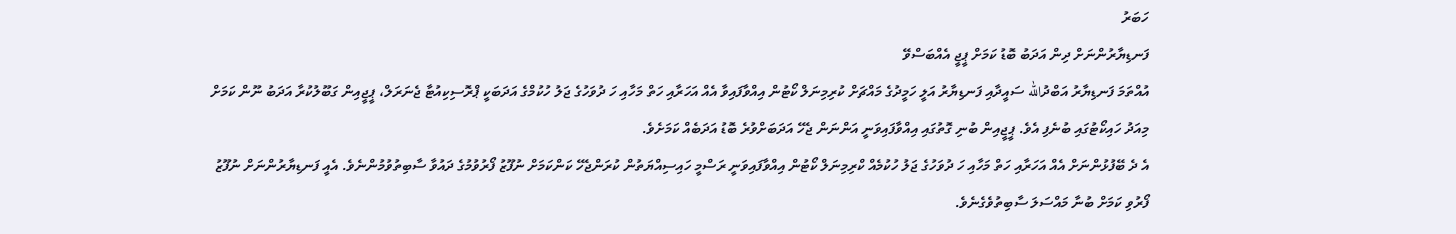ހަބަރު
ފަނޑިޔާރުންނަށް ދިން އަދަބު ބޮޑު ކަމަށް ޕީޖީ އެއްބަސްވޭ
އުއްތަމަ ފަނޑިޔާރު އަބްދުالله ސައީދާއި ފަނޑިޔާރު އަލީ ހަމީދުގެ މައްޗަށް ކުރިމިނަލް ކޯޓުން އިއްވާފައިވާ އެއް އަހަރާއި ހަތް މަހާއި ހަ ދުވަހުގެ ޖަލު ހުކުމްގެ އަދަބަކީ ޕްރޮސިކިއުޓާ ޖެނަރަލް، ޕީޖީއިން ގަބޫލުކުރާ އަދަބު ނޫން ކަމަށް މިއަދު ހައިކޯޓުގައި ބުނެފި އެވެ. ޕީޖީއިން ބުނި ގޮތުގައި އިއްވާފައިވަނީ އަންނަން ޖެހޭ އަދަބަށްވުރެ ބޮޑު އަދަބެއް ކަމަށެވެ.
އެ ދެ ބޭފުޅުންނަށް އެއް އަހަރާއި ހަތް މަހާއި ހަ ދުވަހުގެ ޖަލު ހުކުމެއް ކްރިމިނަލް ކޯޓުން އިއްވާފައިވަނީ ރަސްމީ ހައިސިއްޔަތުން ކުރަންޖެހޭ ކަންކަމަށް ނުފޫޒު ފޯރުވުމުގެ ދައުވާ ސާބިތުވުމުންނެވެ. އެއީ ފަނޑިޔާރުންނަށް ނުފޫޒު ފޯރުވި ކަމަށް ބުނާ މައްސަލަ ސާބިތުވެގެނެވެ.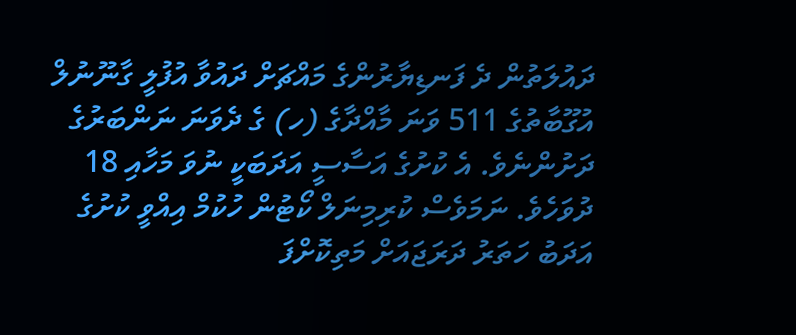ދައުލަތުން ދެ ފަނޑިޔާރުންގެ މައްޗަށް ދައުވާ އުފުލީ ގާނޫނުލް އުގޫބާތުގެ 511 ވަނަ މާއްދާގެ (ހ) ގެ ދެވަނަ ނަންބަރުގެ ދަށުންނެވެ. އެ ކުށުގެ އަސާސީ އަދަބަކީ ނުވަ މަހާއި 18 ދުވަހެވެ. ނަމަވެސް ކުރިމިނަލް ކޯޓުން ހުކުމް އިއްވީ ކުށުގެ އަދަބު ހަތަރު ދަރަޖައަށް މަތިކޮށްފަ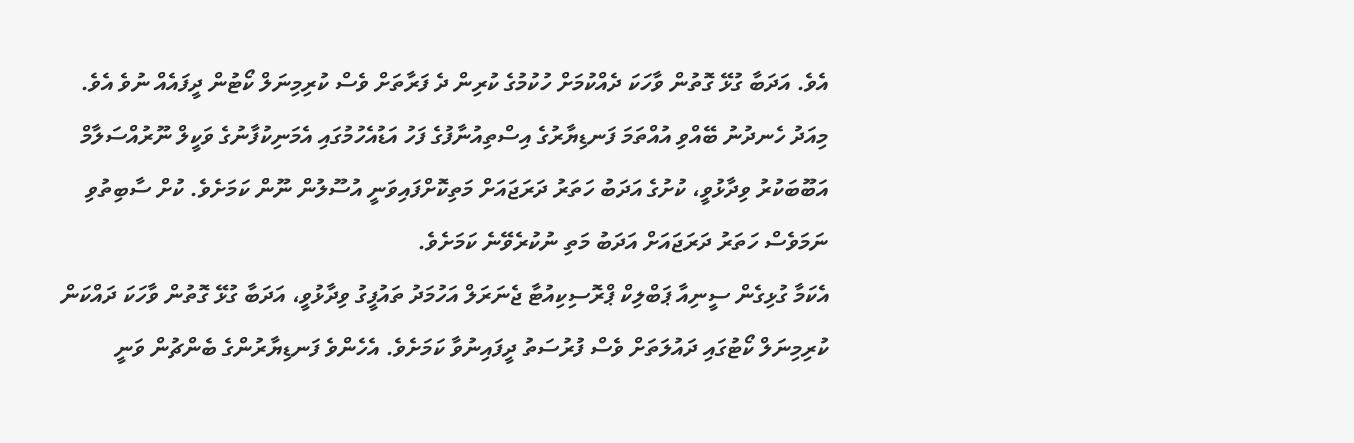އެވެ. އަދަބާ ގުޅޭ ގޮތުން ވާހަކަ ދެއްކުމަށް ހުކުމުގެ ކުރިން ދެ ފަރާތަށް ވެސް ކުރިމިނަލް ކޯޓުން ދީފައެއް ނުވެ އެވެ.
މިއަދު ހެނދުނު ބޭއްވި އުއްތަމަ ފަނޑިޔާރުގެ އިސްތިއުނާފުގެ ފަހު އަޑުއެހުމުގައި އެމަނިކުފާނުގެ ވަކީލް ނޫރުއްސަލާމް އަބޫބަކުރު ވިދާޅުވީ، ކުށުގެ އަދަބު ހަތަރު ދަރަޖައަށް މަތިކޮށްފައިވަނީ އުސޫލުން ނޫން ކަމަށެވެ. ކުށް ސާބިތުވި ނަމަވެސް ހަތަރު ދަރަޖައަށް އަދަބު މަތި ނުކުރެވޭނެ ކަމަށެވެ.
އެކަމާ ގުޅިގެން ސީނިއާ ޕަބްލިކް ޕްރޮސިކިއުޓާ ޖެނަރަލް އަހުމަދު ތައުފީގު ވިދާޅުވީ، އަދަބާ ގުޅޭ ގޮތުން ވާހަކަ ދައްކަން ކުރިމިނަލް ކޯޓުގައި ދައުލަތަށް ވެސް ފުރުސަތު ދީފައިނުވާ ކަމަށެވެ. އެހެންވެ ފަނޑިޔާރުންގެ ބެންޗުން ވަނީ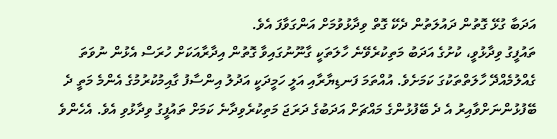އަދަބާ ގުޅޭ ގޮތުން ދައުލަތުން ދެކޭ ގޮތް ވިދާޅުވުމަށް އަންގަވާފަ އެވެ.
ތައުފީގު ވިދާޅުވީ، ކުށުގެ އަދަބު މަތިކުރެވޭނެ ހާލަތަކީ ގާނޫނުގައިވާ ގޮތުން އިދާރާއަކަށް ހުރަސް އެޅުން ނުވަތަ ގެއްލުމެއްދޭ ހާލަތްތަކުގަ ކަމަށެވެ. އުއްތަމަ ފަނޑިޔާރާއި އަލީ ހަމީދަކީ އަދުލު އިންސާފު ގާއިމުކުރުމުގެ އެންމެ މަތީ ދެ ބޭފުޅުންނަށްވާއިރު އެ ދެ ބޭފުޅުންގެ މައްޗަށް އަދަބުގެ ދަރަޖަ މަތިކުރެވިދާނެ ކަމަށް ތައުފީގު ވިދާޅުވި އެވެ. އެހެންވެ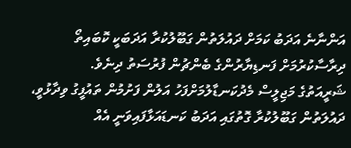އަންނާނެ އަދަބު ކަމަށް ދައުލަތުން ގަބޫލުކުރާ އަދަބަކީ ކޮބައިތޯ ދިރާސާކުރުމަށް ފަނޑިޔާރުންގެ ބެންޗުން ފުރުސަތު ދިނެވެ.
ޝަރީއަތުގެ މަޖިލީސް މެދުކަނޑާލުމަށްފަހު އަލުން ފަށުމުން ތައުފީގު ވިދާޅުވީ، ދައުލަތުން ގަބޫލުކުރާ ގޮތުގައި އަދަބު ކަނޑައަޅާފައިވަނީ އެއް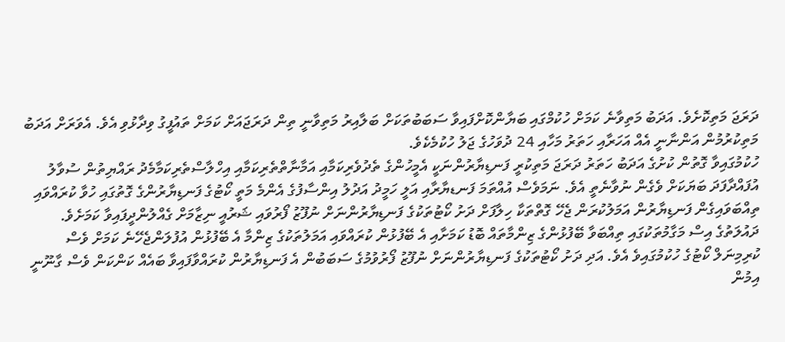ދަރަޖަ މަތިކޮށެވެ. އަދަބު މަތިވާނެ ކަމަށް ހުކުމްގައި ބަޔާންކޮށްފައިވާ ސަބަބުތަކަށް ބަލާއިރު މަތިވާނީ ތިން ދަރަޖައަށް ކަމަށް ތައުފީގު ވިދާޅުވި އެވެ. އެވަރަށް އަދަބު މަތިކުރުމުން އަންނާނީ އެއް އަހަރާއި ހަތަރު މަހާއި 24 ދުވަހުގެ ޖަލު ހުކުމެކެވެ.
ހުކުމުގައިވާ ގޮތުން ކުށުގެ އަދަބު ހަތަރު ދަރަޖަ މަތިކުރީ ފަނޑިޔާރުންނަކީ އެމީހުންގެ ތެދުވެރިކަމާއި އަމާނާތްތެރިކަމާއި އިހްލާސްތެރިކަމާމެދު ރައްޔިތުން ސުވާލު އުފައްދާފަދަ ބަޔަކަށް ވެގެން ނުވާނެތީ އެވެ. ނަމަވެސް އުއްތަމަ ފަނޑޔާރާއި އަލީ ހަމީދު އަދުލު އިންސާފުގެ އެންމެ މަތީ ކޯޓުގެ ފަނޑިޔާރުންގެ ގޮތުގައި ހުވާ ކުރައްވައި ތިއްބަވައިގެން ފަނޑިޔާރުން އަމަލުކުރަން ޖެހޭ ގޮތްތަކާ ހިލާފަށް ދަށު ކޯޓުތަކުގެ ފަނޑިޔާރުންނަށް ނުފޫޒު ފޯރުވައި ޝަރުއީ ނިޒާމަށް ގެއްލުންދީފައިވާ ކަމަށެވެ.
ދައުލަތުގެ އިސް މަގާމުތަކުގައި ތިއްބަވާ ބޭފުޅުންގެ ޒިންމާތައް ބޮޑު ކަމަށާއި އެ ބޭފުޅުން ކުރައްވައި އަމަލުތަކުގެ ޒިންމާ އެ ބޭފުޅުން އުފުލަންޖެހޭނެ ކަމަށް ވެސް ކުރިމިނަލް ކޯޓުގެ ހުކުމުގައިވެ އެވެ. އަދި ދަށު ކޯޓުތަކުގެ ފަނޑިޔާރުންނަށް ނުފޫޒު ފޯރުވުމުގެ ސަބަބުން އެ ފަނޑިޔާރުން ކުރައްވާފައިވާ ބައެއް ކަންކަން ވެސް ގާނޫނީ އިމުން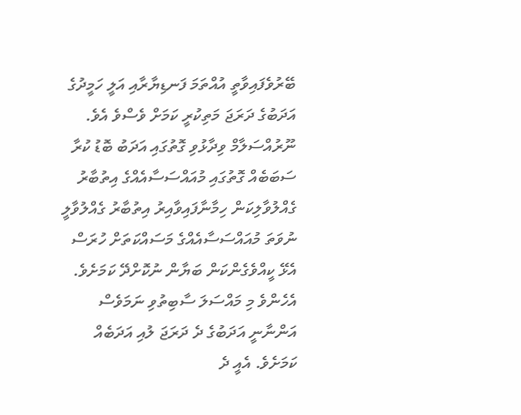ބޭރުވެފައިވާތީ އުއްތަމަ ފަނޑިޔާރާއި އަލީ ހަމީދުގެ އަދަބުގެ ދަރަޖަ މަތިކުރީ ކަމަށް ވެސްވެ އެވެ.
ނޫރުއްސަލާމް ވިދާޅުވި ގޮތުގައި އަދަބު ބޮޑު ކުރާ ސަބަބެއް ގޮތުގައި މުއައްސަސާއެއްގެ އިތުބާރު ގެއްލުވާލިކަން ހިމާނާފައިވާއިރު އިތުބާރު ގެއްލުވާލީ ނުވަތަ މުއައްސަސާއެއްގެ މަސައްކަތަށް ހުރަސް އެޅޭ ކީއްވެގެންކަން ބަޔާން ނުކޮށްދޭ ކަމަށެވެ. އެހެންވެ މި މައްސަލަ ސާބިތުވި ނަމަވެސް އަންނާނީ އަދަބުގެ ދެ ދަރަޖަ ލުއި އަދަބެއް ކަމަށެވެ. އެއީ ދެ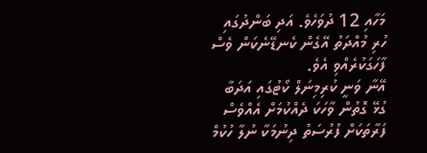މަހާއި 12 ދުވަހެވެ. އަދި ބަންދުގައި ހުރި މުއްދަތު އޭގެން ކެނޑޭނެކަން ވެސް ފާހަގަކުރެއްވި އެވެ.
އޭނާ ވަނީ ކުރިމިނަލް ކޯޓުގައި އަދަބާ ގުޅޭ ގޮތުން ވާހަކަ ދެއްކުމަށް އެއްވެސް ފަރާތަކަށް ފުރުސަތު ދިނުމަކާ ނުލާ ހުކުމް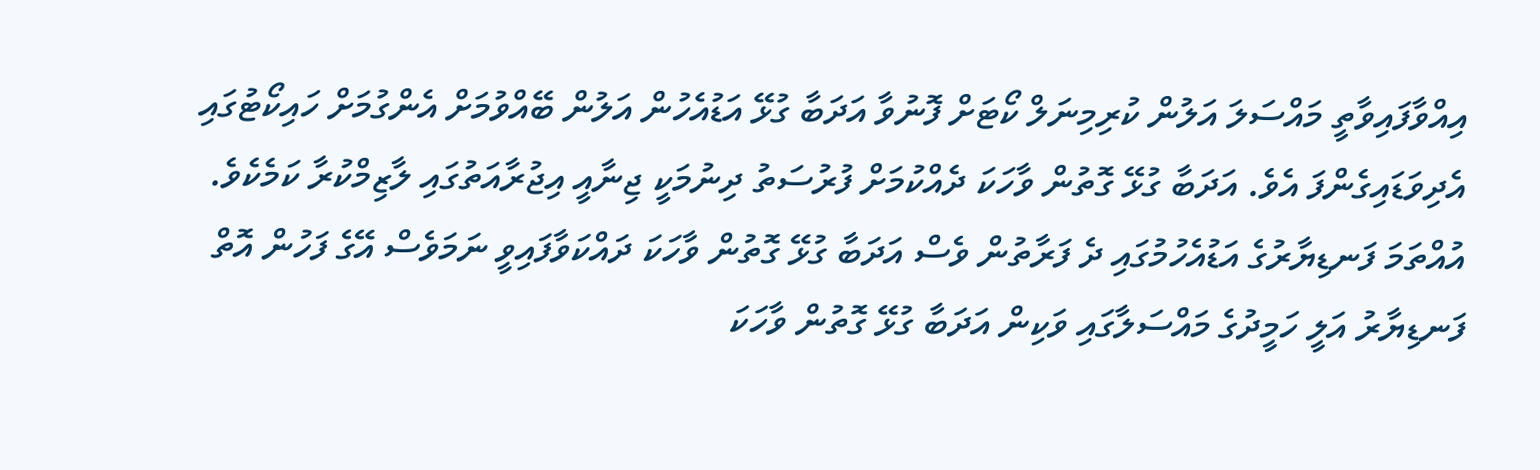އިއްވާފައިވާތީ މައްސަލަ އަލުން ކުރިމިނަލް ކޯޓަށް ފޮނުވާ އަދަބާ ގުޅޭ އަޑުއެހުން އަލުން ބޭއްވުމަށް އެންގުމަށް ހައިކޯޓުގައި އެދިވަޑައިގެންފަ އެވެ. އަދަބާ ގުޅޭ ގޮތުން ވާހަކަ ދެއްކުމަށް ފުރުސަތު ދިނުމަކީ ޖިނާއީ އިޖުރާއަތުގައި ލާޒިމްކުރާ ކަމެކެވެ.
އުއްތަމަ ފަނޑިޔާރުގެ އަޑުއެހުމުގައި ދެ ފަރާތުން ވެސް އަދަބާ ގުޅޭ ގޮތުން ވާހަކަ ދައްކަވާފައިވީ ނަމަވެސް އޭގެ ފަހުން އޮތް ފަނޑިޔާރު އަލީ ހަމީދުގެ މައްސަލާގައި ވަކިން އަދަބާ ގުޅޭ ގޮތުން ވާހަކަ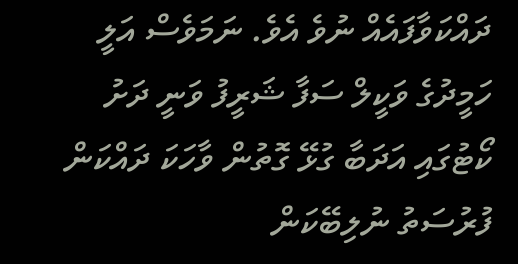ދައްކަވާފައެއް ނުވެ އެވެ. ނަމަވެސް އަލީ ހަމީދުގެ ވަކީލް ސަފާ ޝަރީފު ވަނީ ދަށު ކޯޓުގައި އަދަބާ ގުޅޭ ގޮތުން ވާހަކަ ދައްކަން ފުރުސަތު ނުލިބޭކަން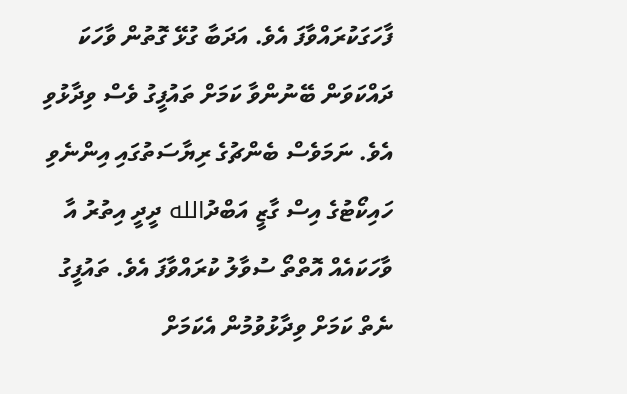ފާހަގަކުރައްވާފަ އެވެ. އަދަބާ ގުޅޭ ގޮތުން ވާހަކަ ދައްކަވަން ބޭނުންވާ ކަމަށް ތައުފީގު ވެސް ވިދާޅުވި އެވެ. ނަމަވެސް ބެންޗުގެ ރިޔާސަތުގައި އިންނެވި ހައިކޯޓުގެ އިސް ގާޒީ އަބްދުالله ދީދީ އިތުރު އާ ވާހަކައެއް އޮތްތޯ ސުވާލު ކުރައްވާފަ އެވެ. ތައުފީގު ނެތް ކަމަށް ވިދާޅުވުމުން އެކަމަށް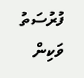ފުރުސަތު ވަކިން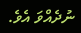ނުދެއްވަ އެވެ.